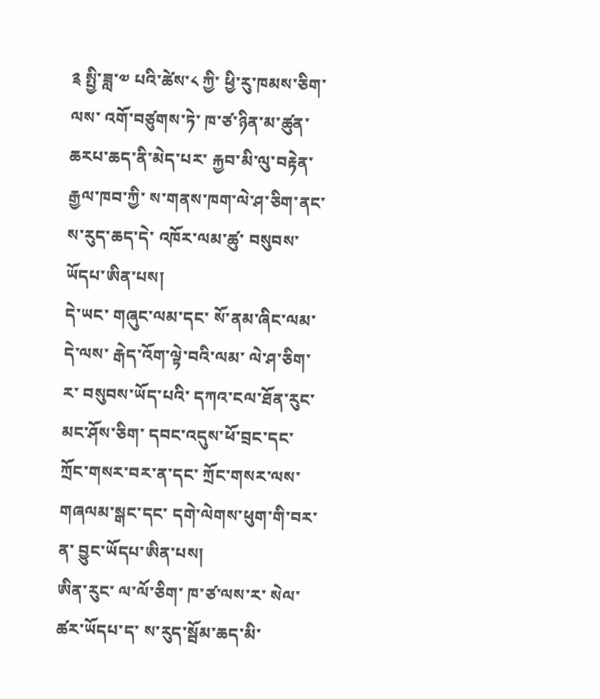༉ སྤྱི་ཟླ་༧ པའི་ཚེས་༨ ཀྱི་ ཕྱི་རུ་ཁམས་ཅིག་ལས་ འགོ་བཙུགས་ཏེ་ ཁ་ཙ་ཉིན་མ་ཚུན་ ཆརཔ་ཆད་ནི་མེད་པར་ རྐྱབ་མི་ལུ་བརྟེན་ རྒྱལ་ཁབ་ཀྱི་ ས་གནས་ཁག་ལེ་ཤ་ཅིག་ནང་ ས་རུད་ཆད་དེ་ འཁོར་ལམ་ཚུ་ བསུབས་ཡོདཔ་ཨིན་པས།
དེ་ཡང་ གཞུང་ལམ་དང་ སོ་ནམ་ཞིང་ལམ་ དེ་ལས་ རྒེད་འོག་ལྟེ་བའི་ལམ་ ལེ་ཤ་ཅིག་ར་ བསུབས་ཡོད་པའི་ དཀའ་ངལ་ཐོན་རུང་ མང་ཤོས་ཅིག་ དབང་འདུས་ཕོ་བྲང་དང་ ཀྲོང་གསར་བར་ན་དང་ ཀྲོང་གསར་ལས་ གཞལམ་སྒང་དང་ དགེ་ལེགས་ཕུག་གི་བར་ན་ བྱུང་ཡོདཔ་ཨིན་པས།
ཨིན་རུང་ ལ་ལོ་ཅིག་ ཁ་ཙ་ལས་ར་ སེལ་ཚར་ཡོདཔ་ད་ ས་རུད་སྦོམ་ཆད་མི་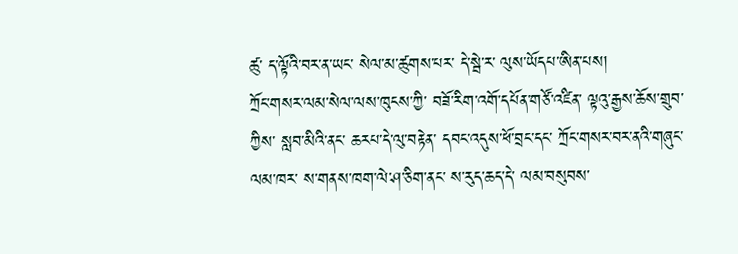ཚུ་ ད་ལྟོའི་བར་ན་ཡང་ སེལ་མ་ཚུགས་པར་ དེ་སྦེ་ར་ ལུས་ཡོདཔ་ཨིན་པས།
ཀྲོང་གསར་ལམ་སེལ་ལས་ཁུངས་ཀྱི་ བཟོ་རིག་འགོ་དཔོན་གཙོ་འཛིན་ ལྟའུ་རྒྱས་ཆོས་གྲུབ་ཀྱིས་ སླབ་མིའི་ནང་ ཆརཔ་དེ་ལུ་བརྟེན་ དབང་འདུས་ཕོ་བྲང་དང་ ཀྲོང་གསར་བར་ནའི་གཞུང་ལམ་ཁར་ ས་གནས་ཁག་ལེ་ཤ་ཅིག་ནང་ ས་རུད་ཆད་དེ་ ལམ་བསུབས་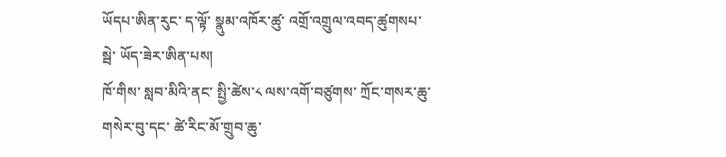ཡོདཔ་ཨིན་རུང་ ད་ལྟོ་ སྣུམ་འཁོར་ཚུ་ འགྲོ་འགྲུལ་འབད་ཚུགསཔ་སྦེ་ ཡོད་ཟེར་ཨིན་པས།
ཁོ་གིས་ སླབ་མིའི་ནང་ སྤྱི་ཚེས་༨ ལས་འགོ་བཙུགས་ ཀྲོང་གསར་ཆུ་གསེར་བུ་དང་ ཚེ་རིང་མོ་གྲུབ་ཆུ་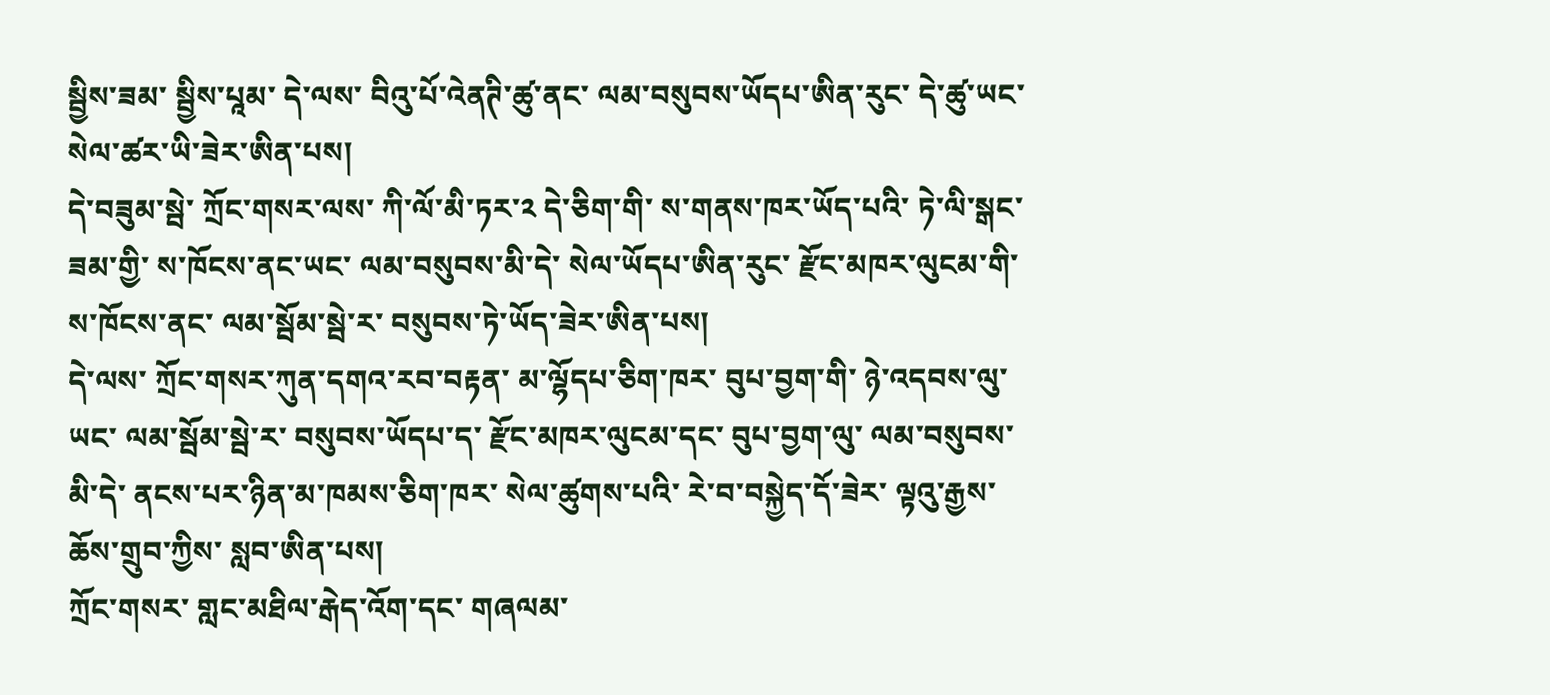སྦྱིས་ཟམ་ སྦྱིས་པཱམ་ དེ་ལས་ བིའུ་པོ་འེནཊི་ཚུ་ནང་ ལམ་བསུབས་ཡོདཔ་ཨིན་རུང་ དེ་ཚུ་ཡང་ སེལ་ཚར་ཡི་ཟེར་ཨིན་པས།
དེ་བཟུམ་སྦེ་ ཀྲོང་གསར་ལས་ ཀི་ལོ་མི་ཏར་༢ དེ་ཅིག་གི་ ས་གནས་ཁར་ཡོད་པའི་ ཏེ་ལི་སྒང་ཟམ་གྱི་ ས་ཁོངས་ནང་ཡང་ ལམ་བསུབས་མི་དེ་ སེལ་ཡོདཔ་ཨིན་རུང་ རྫོང་མཁར་ལུངམ་གི་ ས་ཁོངས་ནང་ ལམ་སྦོམ་སྦེ་ར་ བསུབས་ཏེ་ཡོད་ཟེར་ཨིན་པས།
དེ་ལས་ ཀྲོང་གསར་ཀུན་དགའ་རབ་བརྟན་ མ་ལྷོདཔ་ཅིག་ཁར་ བུཔ་བྱག་གི་ ཉེ་འདབས་ལུ་ཡང་ ལམ་སྦོམ་སྦེ་ར་ བསུབས་ཡོདཔ་ད་ རྫོང་མཁར་ལུངམ་དང་ བུཔ་བྱག་ལུ་ ལམ་བསུབས་མི་དེ་ ནངས་པར་ཉིན་མ་ཁམས་ཅིག་ཁར་ སེལ་ཚུགས་པའི་ རེ་བ་བསྐྱེད་དོ་ཟེར་ ལྟའུ་རྒྱས་ཆོས་གྲུབ་ཀྱིས་ སླབ་ཨིན་པས།
ཀྲོང་གསར་ གླང་མཐིལ་རྒེད་འོག་དང་ གཞལམ་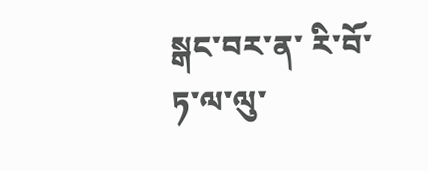སྒང་བར་ན་ རི་བོ་ཏ་ལ་ལུ་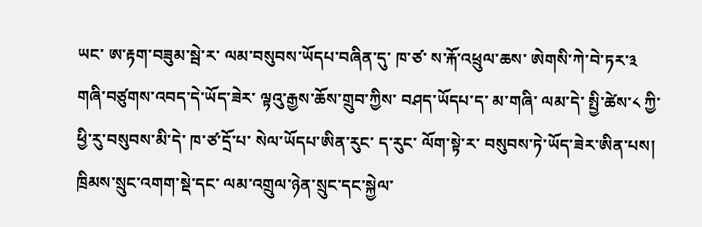ཡང་ ཨ་རྟག་བཟུམ་སྦེ་ར་ ལམ་བསུབས་ཡོདཔ་བཞིན་དུ་ ཁ་ཙ་ ས་རྐོ་འཕྲུལ་ཆས་ ཨེགསི་ཀེ་བེ་ཏར་༣ གཞི་བཙུགས་འབད་དེ་ཡོད་ཟེར་ ལྟའུ་རྒྱས་ཆོས་གྲུབ་ཀྱིས་ བཤད་ཡོདཔ་ད་ མ་གཞི་ ལམ་དེ་ སྤྱི་ཚེས་༨ ཀྱི་ ཕྱི་རུ་བསུབས་མི་དེ་ ཁ་ཙ་དྲོ་པ་ སེལ་ཡོདཔ་ཨིན་རུང་ ད་རུང་ ལོག་སྟེ་ར་ བསུབས་ཏེ་ཡོད་ཟེར་ཨིན་པས།
ཁྲིམས་སྲུང་འགག་སྡེ་དང་ ལམ་འགྲུལ་ཉེན་སྲུང་དང་སྐྱེལ་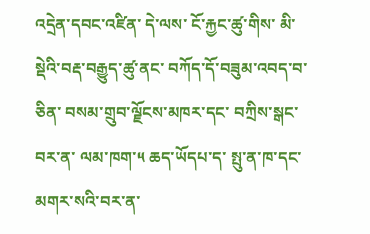འདྲེན་དབང་འཛིན་ དེ་ལས་ ངོ་རྐྱང་ཚུ་གིས་ མི་སྡེའི་བརྡ་བརྒྱུད་ཚུ་ནང་ བཀོད་དོ་བཟུམ་འབད་བ་ཅིན་ བསམ་གྲུབ་ལྗོངས་མཁར་དང་ བཀྲིས་སྒང་བར་ན་ ལམ་ཁག་༥ ཆད་ཡོདཔ་ད་ སྤུ་ན་ཁ་དང་ མགར་སའི་བར་ན་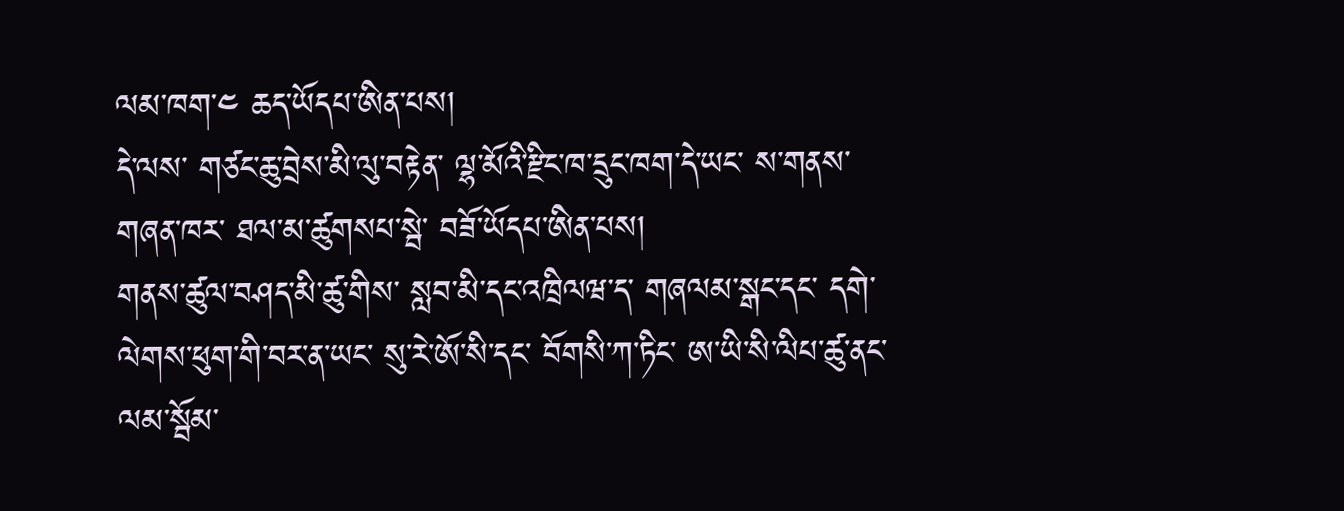ལམ་ཁག་༤ ཆད་ཡོདཔ་ཨིན་པས།
དེ་ལས་ གཙང་ཆུ་བྲེས་མི་ལུ་བརྟེན་ ལྷ་མོའི་རྫིང་ཁ་དྲུང་ཁག་དེ་ཡང་ ས་གནས་གཞན་ཁར་ ཐལ་མ་ཚུགསཔ་སྦེ་ བཟོ་ཡོདཔ་ཨིན་པས།
གནས་ཚུལ་བཤད་མི་ཚུ་གིས་ སླབ་མི་དང་འཁྲིལཝ་ད་ གཞལམ་སྒང་དང་ དགེ་ལེགས་ཕུག་གི་བར་ན་ཡང་ སུ་རེ་ཨོ་སི་དང་ བོགསི་ཀ་ཏིང་ ཨ་ཡི་སི་ལིཔ་ཚུ་ནང་ ལམ་སྦོམ་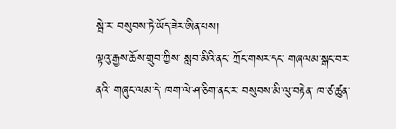སྦེ་ར་ བསུབས་ཏེ་ཡོད་ཟེར་ཨིན་པས།
ལྟའུ་རྒྱས་ཆོས་གྲུབ་ཀྱིས་ སླབ་མིའི་ནང་ ཀྲོང་གསར་དང་ གཞལམ་སྒང་བར་ནའི་ གཞུང་ལམ་དེ་ ཁག་ལེ་ཤ་ཅིག་ནང་ར་ བསུབས་མི་ལུ་བརྟེན་ ཁ་ཙ་ཚུན་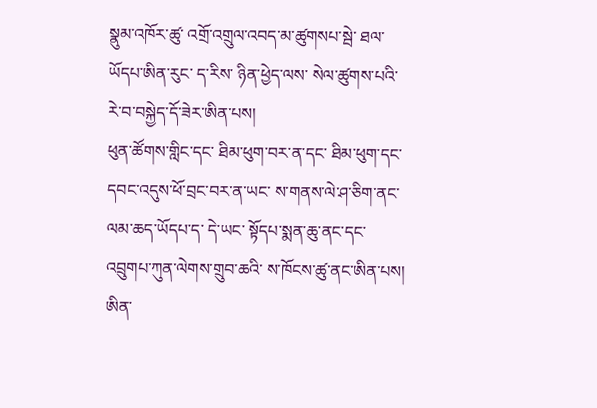སྣུམ་འཁོར་ཚུ་ འགྲོ་འགྲུལ་འབད་མ་ཚུགསཔ་སྦེ་ ཐལ་ཡོདཔ་ཨིན་རུང་ ད་རིས་ ཉིན་ཕྱེད་ལས་ སེལ་ཚུགས་པའི་ རེ་བ་བསྐྱེད་དོ་ཟེར་ཨིན་པས།
ཕུན་ཚོགས་གླིང་དང་ ཐིམ་ཕུག་བར་ན་དང་ ཐིམ་ཕུག་དང་ དབང་འདུས་ཕོ་བྲང་བར་ན་ཡང་ ས་གནས་ལེ་ཤ་ཅིག་ནང་ ལམ་ཆད་ཡོདཔ་ད་ དེ་ཡང་ སྟོདཔ་སྨན་ཆུ་ནང་དང་ འབྲུགཔ་ཀུན་ལེགས་གྲུབ་ཆའི་ ས་ཁོངས་ཚུ་ནང་ཨིན་པས།
ཨིན་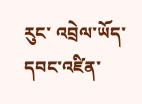རུང་ འབྲེལ་ཡོད་དབང་འཛིན་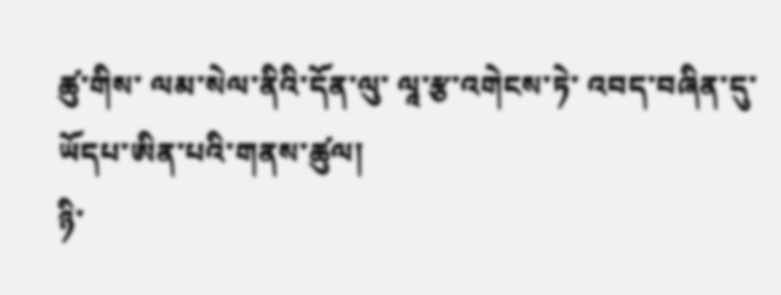ཚུ་གིས་ ལམ་སེལ་ནིའི་དོན་ལུ་ ལཱ་རྩ་འགེངས་ཏེ་ འབད་བཞིན་དུ་ ཡོདཔ་ཨིན་པའི་གནས་ཚུལ།
ཉི་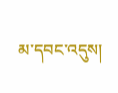མ་དབང་འདུས།